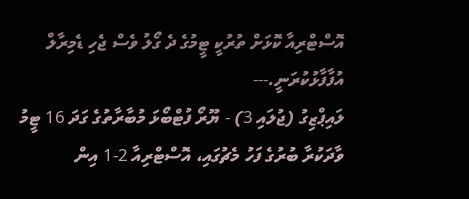އޮސްޓްރިއާ ކޮޅަށް ތުރުކީ ޓީމުގެ ދެ ގޯލު ވެސް ޖެހި ޑެމިރާލް އުފާފާޅުކުރަނީ.---
ލައިޕްޒިގު (ޖުލައި 3) - ޔޫރޯ ފުޓްބޯޅަ މުބާރާތުގެ ގަދަ 16 ޓީމު ވާދަކުރާ ބުރުގެ ފަހު މެޗުގައި، އޮސްޓްރިއާ 2-1 އިން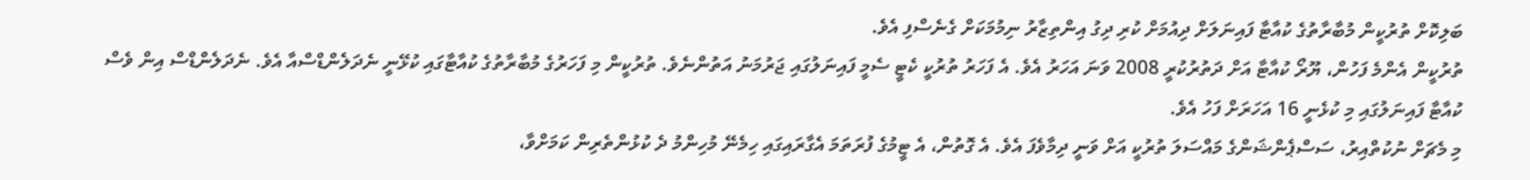ބަލިކޮށް ތުރުކީން މުބާރާތުގެ ކުއާޓާ ފައިނަލަށް ދިއުމަށް ކުރި ދިގު އިންތިޒާރު ނިމުމަކަށް ގެނެސްފި އެވެ.
ތުރުކީން އެންމެ ފަހުން، ޔޫރޯ ކުއާޓާ އަށް ދަތުރުކުރީ 2008 ވަނަ އަހަރު އެވެ. އެ ފަހަރު ތުރުކީ ކެޓީ ސެމީ ފައިނަލުގައި ޖަރުމަނު އަތުންނެވެ. ތުރުކީން މި ފަހަރުގެ މުބާރާތުގެ ކުއާޓާގައި ކުޅޭނީ ނެދަލެންޑްސްއާ އެވެ. ނެދަލެންޑްސް އިން ވެސް ކުއާޓާ ފައިނަލުގައި މި ކުޅެނީ 16 އަހަރަށް ފަހު އެވެ.
މި މެޗަށް ނުކުތްއިރު، ސަސްޕެންޝަންގެ މައްސަލަ ތުރުކީ އަށް ވަނީ ދިމާވެފަ އެވެ. އެ ގޮތުން، އެ ޓީމުގެ ފުރަތަމަ އެގާރައިގައި ހިމެނޭ މުހިންމު ދެ ކުޅުންތެރިން ކަމަށްވާ،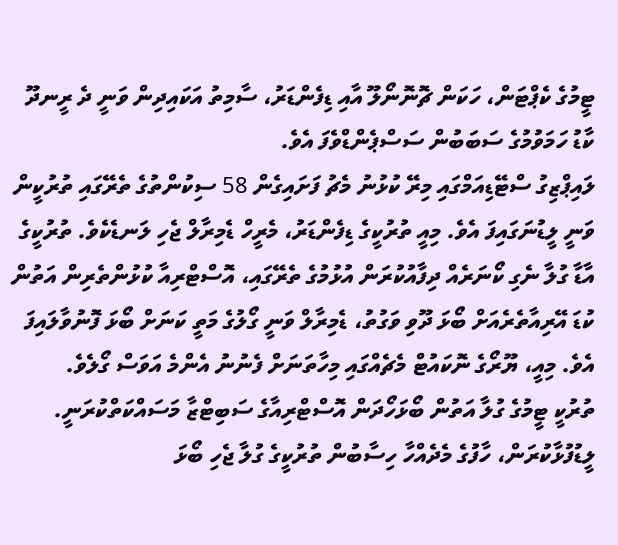ޓީމުގެ ކެޕްޓަން، ހަކަން ޗޮނޮނޯލޫ އާއި ޑިފެންޑަރު، ސާމިތު އަކައިދިން ވަނީ ދެ ރީނދޫ ކާޑު ހަމަވުމުގެ ސަބަބުން ސަސްޕެންޑްވެފަ އެވެ.
ލައިޕްޒިގު ސްޓޭޑިއަމްގައި މިރޭ ކުޅުނު މެޗު ފަށައިގެން 58 ސިކުންތުގެ ތެރޭގައި ތުރުކީން ވަނީ ލީޑުނަގައިފަ އެވެ. މިއީ ތުރުކީގެ ޑިފެންޑަރު، މެރީހް ޑެމިރާލް ޖެހި ލަނޑެކެވެ. ތުރުކީގެ އާޑާ ގުލާ ނެގި ކޯނަރެއް ދިފާއުކުރަން އުޅުމުގެ ތެރޭގައި، އޮސްޓްރިއާ ކުޅުންތެރިން އަތުން ކުޑަ އޭރިއާތެރެއަށް ބޯޅަ ދޫވި ވަގުތު، ޑެމިރާލް ވަނީ ގޯލުގެ މަތީ ކަނަށް ބޯޅަ ފޮނުވާލައިފަ އެވެ. މިއީ، ޔޫރޯގެ ނޮކައުޓް މެޗެއްގައި މިހާތަނަށް ފެނުނު އެންމެ އަވަސް ގޯލެވެ.
ތުރުކީ ޓީމުގެ ގުލާ އަތުން ބޯޅަހޯދަން އޮސްޓްރިއާގެ ސަބިޓްޒާ މަސައްކަތްކުރަނީ.
ލީޑުފުޅާކުރަން، ހާފުގެ މެދެއްހާ ހިސާބުން ތުރުކީގެ ގުލާ ޖެހި ބޯޅަ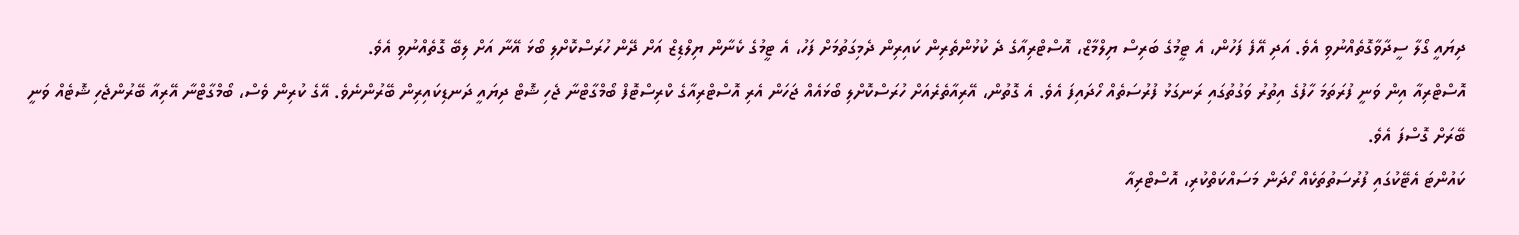ދިޔައީ ގޯލާ ސީދާވާގޮތެއްނުވި އެވެ. އަދި އޭފެ ފަހުން، އެ ޓީމުގެ ބަރިސް ޔިލްމާޒް، އޮސްޓްރިއާގެ ދެ ކުޅުންތެރިން ކައިރިން ދެމިގަތުމަށް ފަހު، އެ ޓީމުގެ ކެނާން ޔިލްޑިޒް އަށް ދޭން ހުރަސްކޮށްލި ބޯޅަ އޭނާ އަށް ލިބޭ ގޮތެއްނުވި އެވެ.
އޮސްޓްރިއާ އިން ވަނީ ފުރަތަމަ ހާފުގެ އިތުރު ވަގުތުގައި ރަނގަޅު ފުރުސަތެއް ހޯދައިފަ އެވެ. އެ ގޮތުން، އޭރިއާތެރެއަށް ހުރަސްކޮށްލި ބޯޅައެއް ޖަހަން އެރި އޮސްޓްރިއާގެ ކްރިސްޓޮފް ބޯމްގާޓްނާ ޖެހި ޝޮޓް ދިޔައީ ދަނޑިކައިރިން ބޭރުންނެވެ. އޭގެ ކުރިން ވެސް، ބޯމްގާޓްނާ އޭރިއާ ބޭރުންޖެހި ޝޮޓެއް ވަނީ ބޭރަށް ގޮސްފަ އެވެ.
ކައުންޓަ އެޓޭކުގައި ފުރުސަތުތަކެއް ހޯދަން މަސައްކަތްކުރި، އޮސްޓްރިއާ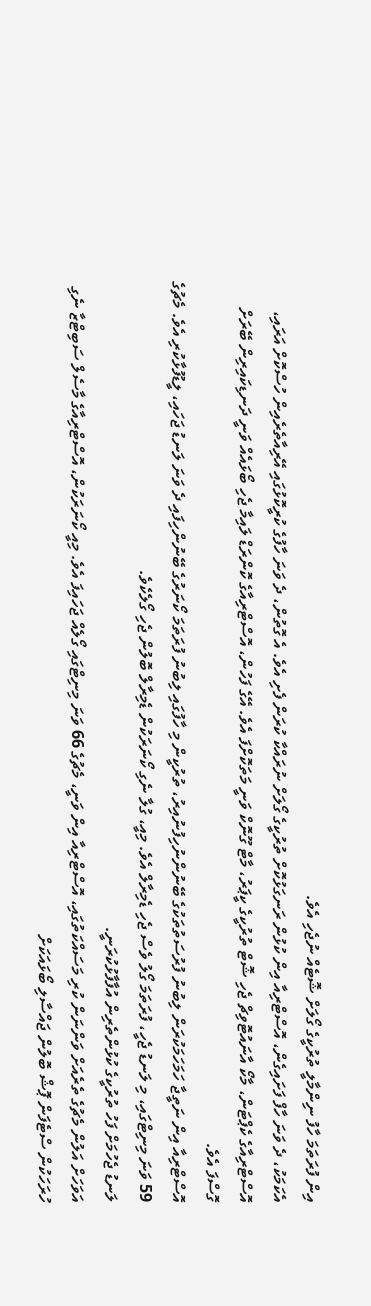އިން ފުރަތަމަ ހާފު ނިންމާލީ ތުރުކީގެ ގޯލަށް ޝޮޓެއް ނުޖެހި އެވެ.
އެކަމަކު، ދެ ވަނަ ހާފް ފަށައިގެން، އޮސްޓްރިއާ އިން ކުޅުން ރަނގަޅުކޮށް ތުރުކީގެ ގޯލަށް ނުރައްކާ ކުރަން ފެށި އެވެ. އެ ގޮތުން، ދެ ވަނަ ހާފުގެ ކުރީކޮޅުގައި އޭރިއާތެރެއިން ހުސްކޮށް އަރައި، އޮސްޓްރިއާގެ ކެޕްޓަން، މާކޯ އާނައުޓޮވިޗް ޖެހި ޝޮޓް ތުރުކީގެ ކީޕަރު، މާޓް ގޫނޮކް ވަނީ މަތަކޮށްފަ އެވެ. އޭގެ ފަހުން، އޮސްޓްރިއާގެ ކޮންރަޑް ލައިމާ ޖެހި ބޯޅައެއް ވަނީ ދަނޑިކައިރިން ބޭރަށް ގޮސްފަ އެވެ.
އޮސްޓްރިއާ އިން ނަތީޖާ ހަމަހަމަކުރަން ލިބުނު ފުރުސަތުތަކުގެ ބޭނުންނުހިފުނުއިރު، ތުރުކީން މި ހާފުގައި ލިބުނު ފުރަތަމަ ކޯނަރުގެ ބޭނުންހިފައި ދެ ވަނަ ލަނޑު ޖަހައި، ލީޑުފުޅާކުރި އެވެ. މެޗުގެ 59 ވަނަ މިނިޓްގައި، މި ލަނޑު ޖެހީ، ފުރަތަމަ ގޯލު ވެސް ޖެހި ޑެމިރާލް އެވެ. މިއީ، ގުލާ ނެގި ކޯނަރަކުން ޑެމިރާލް ބޮލުން ޖެހި ގޯލެކެވެ.
ލަނޑު ޖެހުމަށް ފަހު ތުރުކީގެ ކުޅުންތެރިން އުފާފާޅުކުރަނީ.
އަވަހަށް އަލުން މެޗުގެ ތެރެއަށް ވަންނަން ކުރި މަސައްކަތުގައި، އޮސްޓްރިއާ އިން ވަނީ، މެޗުގެ 66 ވަނަ މިނިޓްގައި ގޯލެއް ޖަހައިފަ އެވެ. މިއީ ކޯނަރަކުން، އޮސްޓްރިއާގެ މާސެލް ސަބިޓްޒާ ނެގި ހުރަހަކުން ސްޓެފަން ޕޮޝް ބޮލުން ޖައްސާލި ބޯޅައަކަށް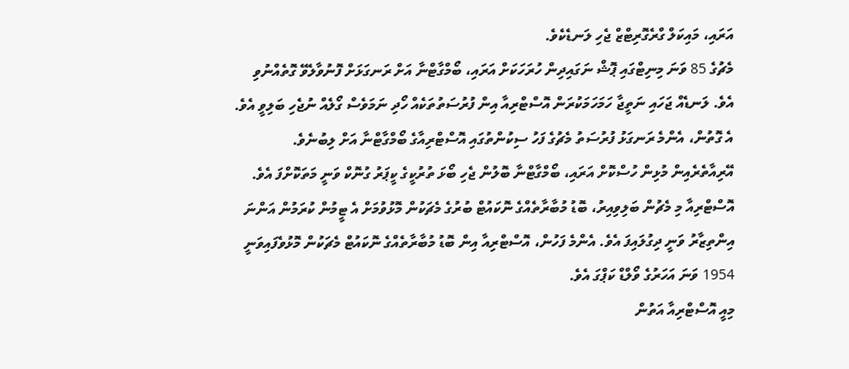އަރައި، މައިކަލް ގްރެގޮރިޓްޒް ޖެހި ލަނޑެކެވެ.
މެޗުގެ 85 ވަނަ މިނިޓްގައި ޕޮޝް ނަގައިދިން ހުރަހަކަށް އަރައި، ބޯމްގާޓްނާ އަށް ރަނގަޅަށް ފޮނުވާލެވޭ ގޮތެއްނުވި އެވެ. ލަނޑެއް ޖަހައި ނަތީޖާ ހަމަހަމަކުރަން އޮސްޓްރިއާ އިން ފުރުސަތުތަކެއް ހޯދި ނަމަވެސް ގޯލެއް ނުޖެހި ބަލިވީ އެވެ. އެ ގޮތުން، އެންމެ ރަނގަޅު ފުރުސަތު މެޗުގެ ފަހު ސިކުންތުގައި އޮސްޓްރިއާގެ ބޯމްގާޓްނާ އަށް ލިބުނެވެ. އޭރިއާތެރެއިން މުޅިން ހުސްކޮށް އަރައި، ބޯމްގާޓްނާ ބޮލުން ޖެހި ބޯޅަ ތުރުކީގެ ކީޕަރު ގުނޮކް ވަނީ މަތަކޮށްފަ އެވެ.
އޮސްޓްރިއާ މި މެޗުން ބަލިވިއިރު، ބޮޑު މުބާރާތެއްގެ ނޮކައުޓް ބުރުގެ މެޗަކުން މޮޅުވުމަށް އެ ޓީމުން ކުރަމުން އަންނަ އިންތިޒާރު ވަނީ ދިގުލައިފަ އެވެ. އެންމެ ފަހުން، އޮސްޓްރިއާ އިން ބޮޑު މުބާރާތެއްގެ ނޮކައުޓް މެޗަކުން މޮޅުވެފައިވަނީ 1954 ވަނަ އަހަރުގެ ވޯލްޑް ކަޕްގަ އެވެ.
މިއީ އޮސްޓްރިއާ އަތުން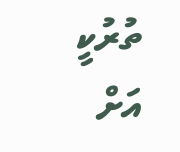ތުރުކީ އަށް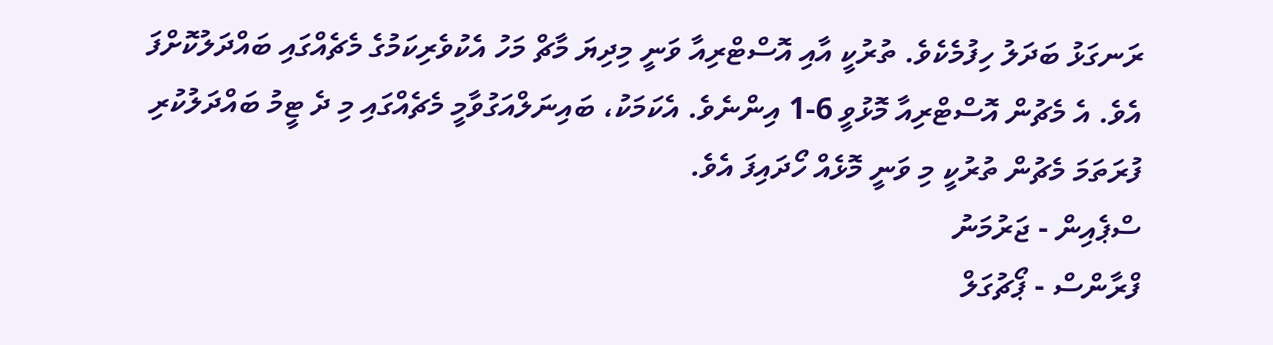ރަނގަޅު ބަދަލު ހިފުމެކެވެ. ތުރުކީ އާއި އޮސްޓްރިއާ ވަނީ މިދިޔަ މާޗް މަހު އެކުވެރިކަމުގެ މެޗެއްގައި ބައްދަލުކޮށްފަ އެވެ. އެ މެޗުން އޮސްޓްރިއާ މޮޅުވީ 6-1 އިންނެވެ. އެކަމަކު، ބައިނަލްއަގުވާމީ މެޗެއްގައި މި ދެ ޓީމު ބައްދަލުކުރި ފުރަތަމަ މެޗުން ތުރުކީ މި ވަނީ މޮޅެއް ހޯދައިފަ އެވެ.
ސްޕެއިން - ޖަރުމަނު
ފްރާންސް - ޕޯޗުގަލް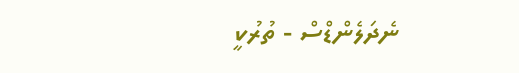ނެދަލެންޑްސް - ތުރުކީ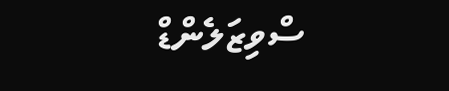ސްވިޒަލެންޑް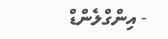- އިންގްލެންޑް